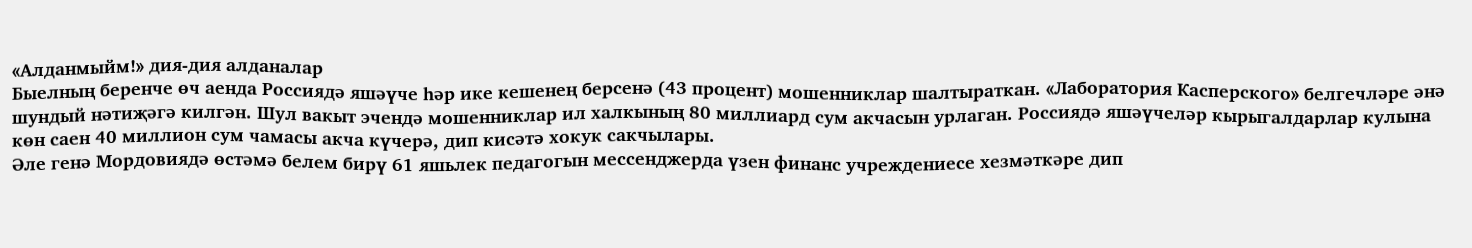«Алданмыйм!» дия-дия алданалар
Быелның беренче өч аенда Россиядә яшәүче һәр ике кешенең берсенә (43 процент) мошенниклар шалтыраткан. «Лаборатория Касперского» белгечләре әнә шундый нәтиҗәгә килгән. Шул вакыт эчендә мошенниклар ил халкының 80 миллиард сум акчасын урлаган. Россиядә яшәүчеләр кырыгалдарлар кулына көн саен 40 миллион сум чамасы акча күчерә, дип кисәтә хокук сакчылары.
Әле генә Мордовиядә өстәмә белем бирү 61 яшьлек педагогын мессенджерда үзен финанс учреждениесе хезмәткәре дип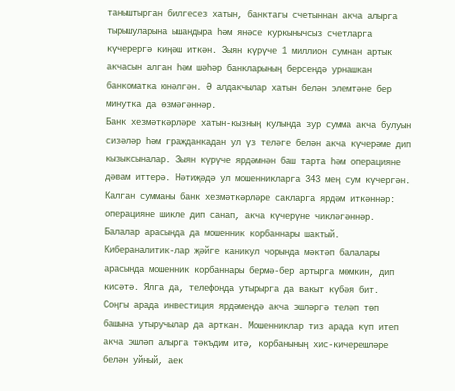таныштырган билгесез хатын, банктагы счетыннан акча алырга тырышуларына ышандыра һәм янәсе куркынычсыз счетларга күчерергә киңәш иткән. Зыян күрүче 1 миллион сумнан артык акчасын алган һәм шәһәр банкларының берсендә урнашкан банкоматка юнәлгән. Ә алдакчылар хатын белән элемтәне бер минутка да өзмәгәннәр.
Банк хезмәткәрләре хатын-кызның кулында зур сумма акча булуын сизәләр һәм гражданкадан ул үз теләге белән акча күчерәме дип кызыксыналар. Зыян күрүче ярдәмнән баш тарта һәм операцияне дәвам иттерә. Нәтиҗәдә ул мошенникларга 343 мең сум күчергән. Калган сумманы банк хезмәткәрләре сакларга ярдәм иткәннәр: операцияне шикле дип санап, акча күчерүне чикләгәннәр.
Балалар арасында да мошенник корбаннары шактый. Кибераналитик-лар җәйге каникул чорында мәктәп балалары арасында мошенник корбаннары бермә-бер артырга мөмкин, дип кисәтә. Ялга да, телефонда утырырга да вакыт күбәя бит.
Соңгы арада инвестиция ярдәмендә акча эшләргә теләп төп башына утыручылар да арткан. Мошенниклар тиз арада күп итеп акча эшләп алырга тәкъдим итә, корбанының хис-кичерешләре белән уйный, аек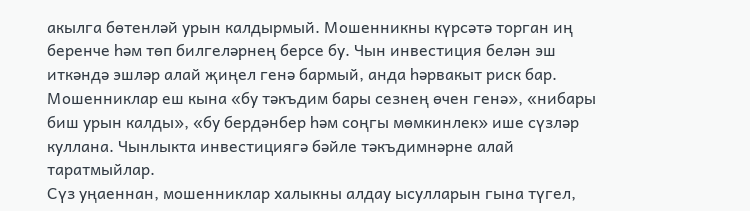акылга бөтенләй урын калдырмый. Мошенникны күрсәтә торган иң беренче һәм төп билгеләрнең берсе бу. Чын инвестиция белән эш иткәндә эшләр алай җиңел генә бармый, анда һәрвакыт риск бар. Мошенниклар еш кына «бу тәкъдим бары сезнең өчен генә», «нибары биш урын калды», «бу бердәнбер һәм соңгы мөмкинлек» ише сүзләр куллана. Чынлыкта инвестициягә бәйле тәкъдимнәрне алай таратмыйлар.
Сүз уңаеннан, мошенниклар халыкны алдау ысулларын гына түгел,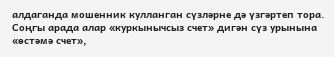алдаганда мошенник кулланган сүзләрне дә үзгәртеп тора. Соңгы арада алар «куркынычсыз счет» дигән сүз урынына «өстәмә счет»,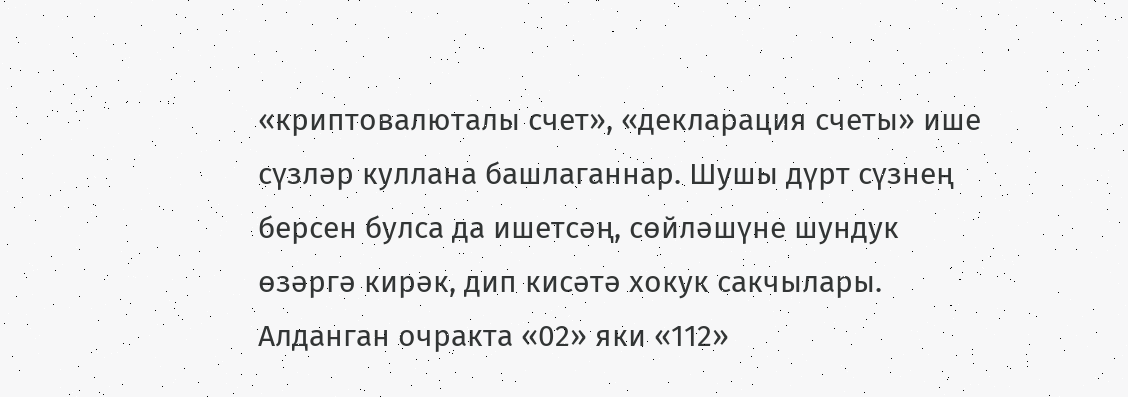«криптовалюталы счет», «декларация счеты» ише сүзләр куллана башлаганнар. Шушы дүрт сүзнең берсен булса да ишетсәң, сөйләшүне шундук өзәргә кирәк, дип кисәтә хокук сакчылары. Алданган очракта «02» яки «112»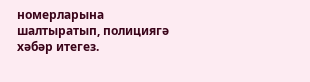номерларына шалтыратып, полициягә хәбәр итегез.